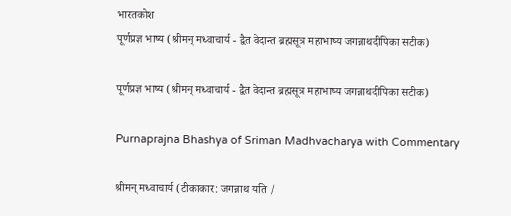भारतकोश
पूर्णप्रज्ञ भाष्य (श्रीमन् मध्वाचार्य - द्वैत वेदान्त ब्रह्मसूत्र महाभाष्य जगन्नाथदीपिका सटीक)

पूर्णप्रज्ञ भाष्य (श्रीमन् मध्वाचार्य - द्वैत वेदान्त ब्रह्मसूत्र महाभाष्य जगन्नाथदीपिका सटीक)

Purnaprajna Bhashya of Sriman Madhvacharya with Commentary

श्रीमन् मध्वाचार्य (टीकाकार: जगन्नाथ यति /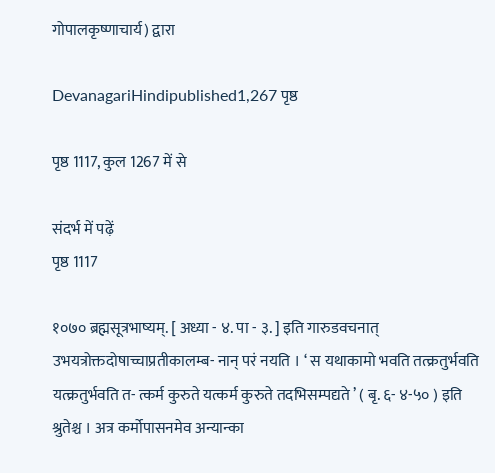गोपालकृष्णाचार्य) द्वारा

DevanagariHindipublished1,267 पृष्ठ

पृष्ठ 1117, कुल 1267 में से

संदर्भ में पढ़ें
पृष्ठ 1117

१०७० ब्रह्मसूत्रभाष्यम्. [ अध्या - ४. पा - ३. ] इति गारुडवचनात् उभयत्रोक्तदोषाच्चाप्रतीकालम्ब- नान् परं नयति । ‘ स यथाकामो भवति तत्क्रतुर्भवति यत्क्रतुर्भवति त- त्कर्म कुरुते यत्कर्म कुरुते तदभिसम्पद्यते ’ ( बृ. ६- ४-५० ) इति श्रुतेश्च । अत्र कर्मोपासनमेव अन्यान्का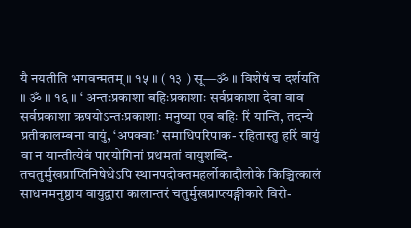यै नयतीति भगवन्मतम् ॥ १५ ॥ ( १३ ) सू—ॐ ॥ विशेषं च दर्शयति ॥ ॐ ॥ १६ ॥ ‘ अन्तःप्रकाशा बहिःप्रकाशाः सर्वप्रकाशा देवा वाव सर्वप्रकाशा ऋषयोऽन्तःप्रकाशाः मनुष्या एव बहिः रिं यान्ति, तदन्ये प्रतीकालम्बना वायुं, ‘अपक्वाः’ समाधिपरिपाक- रहितास्तु हरिं वायुं वा न यान्तीत्येवं पारयोगिनां प्रथमतां वायुशब्दि- तचतुर्मुखप्राप्तिनिषेधेऽपि स्थानपदोक्तमहर्लोकादौलोके किञ्चित्कालं साधनमनुष्ठाय वायुद्वारा कालान्तरं चतुर्मुखप्राप्त्यङ्गीकारे विरो-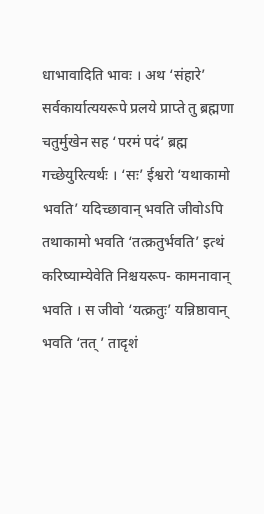धाभावादिति भावः । अथ ‘संहारे’ सर्वकार्यात्ययरूपे प्रलये प्राप्ते तु ब्रह्मणा चतुर्मुखेन सह ‘परमं पदं’ ब्रह्म गच्छेयुरित्यर्थः । ‘सः’ ईश्वरो ‘यथाकामो भवति’ यदिच्छावान् भवति जीवोऽपि तथाकामो भवति ‘तत्क्रतुर्भवति’ इत्थं करिष्याम्येवेति निश्चयरूप- कामनावान् भवति । स जीवो ‘यत्क्रतुः’ यन्निष्ठावान् भवति ‘तत् ’ तादृशं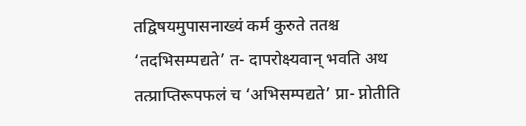तद्विषयमुपासनाख्यं कर्म कुरुते ततश्च ‘तदभिसम्पद्यते’ त- दापरोक्ष्यवान् भवति अथ तत्प्राप्तिरूपफलं च ‘अभिसम्पद्यते’ प्रा- प्नोतीति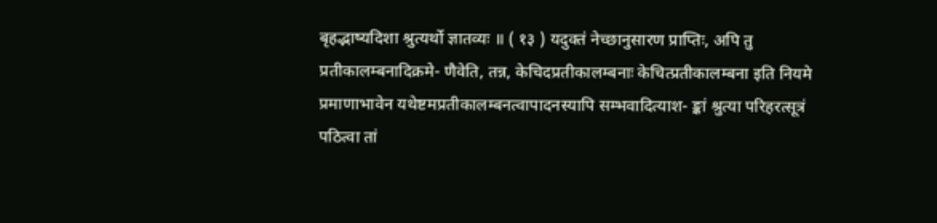बृहद्भाष्यदिशा श्रुत्यर्थो ज्ञातव्यः ॥ ( १३ ) यदुक्तं नेच्छानुसारण प्राप्तिः, अपि तु प्रतीकालम्बनादिक्रमे- णैवेति, तन्न, केचिदप्रतीकालम्बनाः केचित्प्रतीकालम्बना इति नियमे प्रमाणाभावेन यथेष्टमप्रतीकालम्बनत्वापादनस्यापि सम्भवादित्याश- ङ्कां श्रुत्या परिहरत्सूत्रं पठित्वा तां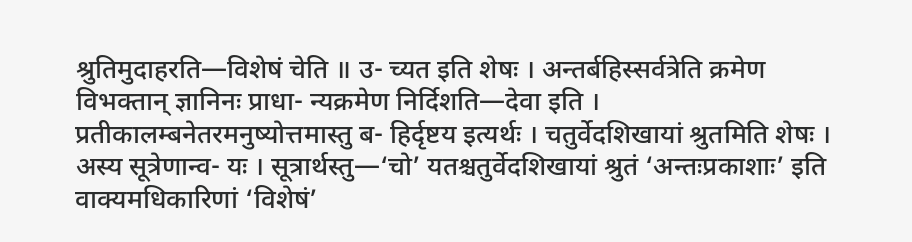श्रुतिमुदाहरति—विशेषं चेति ॥ उ- च्यत इति शेषः । अन्तर्बहिस्सर्वत्रेति क्रमेण विभक्तान् ज्ञानिनः प्राधा- न्यक्रमेण निर्दिशति—देवा इति । प्रतीकालम्बनेतरमनुष्योत्तमास्तु ब- हिर्दृष्टय इत्यर्थः । चतुर्वेदशिखायां श्रुतमिति शेषः । अस्य सूत्रेणान्व- यः । सूत्रार्थस्तु—‘चो’ यतश्चतुर्वेदशिखायां श्रुतं ‘अन्तःप्रकाशाः’ इति वाक्यमधिकारिणां ‘विशेषं’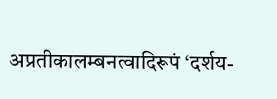अप्रतीकालम्बनत्वादिरूपं ‘दर्शय-